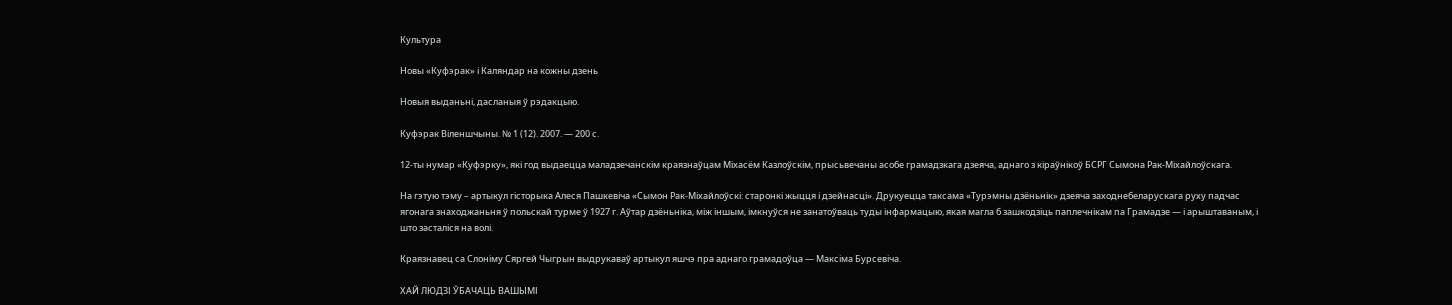Культура

Новы «Куфэрак» і Каляндар на кожны дзень

Новыя выданьні, дасланыя ў рэдакцыю.

Куфэрак Віленшчыны. № 1 (12). 2007. — 200 с.

12-ты нумар «Куфэрку», які год выдаецца маладзечанскім краязнаўцам Міхасём Казлоўскім, прысьвечаны асобе грамадзкага дзеяча, аднаго з кіраўнікоў БСРГ Сымона Рак‑Міхайлоўскага.

На гэтую тэму – артыкул гісторыка Алеся Пашкевіча «Сымон Рак‑Міхайлоўскі: старонкі жыцця і дзейнасці». Друкуецца таксама «Турэмны дзёньнік» дзеяча заходнебеларускага руху падчас ягонага знаходжаньня ў польскай турме ў 1927 г. Аўтар дзёньніка, між іншым, імкнуўся не занатоўваць туды інфармацыю, якая магла б зашкодзіць паплечнікам па Грамадзе — і арыштаваным, і што засталіся на волі.

Краязнавец са Слоніму Сяргей Чыгрын выдрукаваў артыкул яшчэ пра аднаго грамадоўца — Максіма Бурсевіча.

ХАЙ ЛЮДЗІ ЎБАЧАЦЬ ВАШЫМІ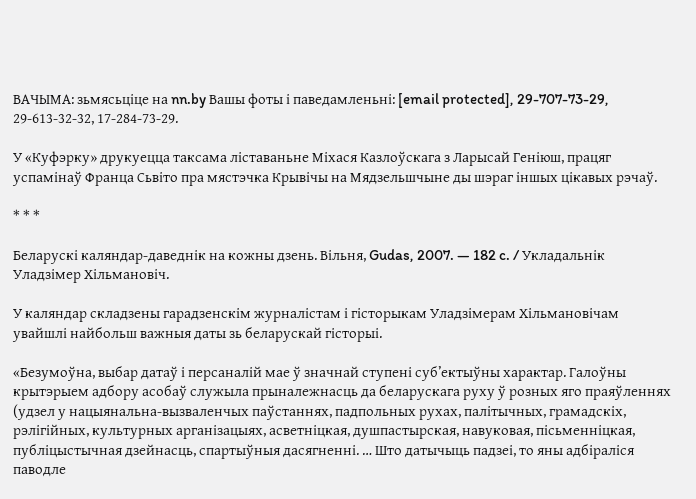ВАЧЫМА: зьмясьціце на nn.by Вашы фоты і паведамленьні: [email protected], 29-707-73-29, 29-613-32-32, 17-284-73-29.

У «Куфэрку» друкуецца таксама ліставаньне Міхася Казлоўскага з Ларысай Геніюш, працяг успамінаў Франца Сьвіто пра мястэчка Крывічы на Мядзельшчыне ды шэраг іншых цікавых рэчаў.

* * *

Беларускі каляндар‑даведнік на кожны дзень. Вільня, Gudas, 2007. — 182 c. / Укладальнік Уладзімер Хільмановіч.

У каляндар складзены гарадзенскім журналістам і гісторыкам Уладзімерам Хільмановічам увайшлі найбольш важныя даты зь беларускай гісторыі.

«Безумоўна, выбар датаў і персаналій мае ў значнай ступені суб’ектыўны характар. Галоўны крытэрыем адбору асобаў служыла прыналежнасць да беларускага руху ў розных яго праяўленнях (удзел у нацыянальна‑вызваленчых паўстаннях, падпольных рухах, палітычных, грамадскіх, рэлігійных, культурных арганізацыях, асветніцкая, душпастырская, навуковая, пісьменніцкая, публіцыстычная дзейнасць, спартыўныя дасягненні. … Што датычыць падзеі, то яны адбіраліся паводле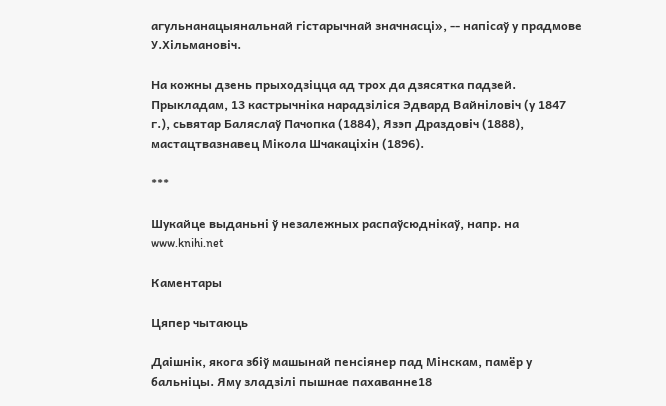агульнанацыянальнай гістарычнай значнасці», ‑‑ напісаў у прадмове У.Хільмановіч.

На кожны дзень прыходзіцца ад трох да дзясятка падзей. Прыкладам, 13 кастрычніка нарадзіліся Эдвард Вайніловіч (у 1847 г.), сьвятар Баляслаў Пачопка (1884), Язэп Драздовіч (1888), мастацтвазнавец Мікола Шчакаціхін (1896).

***

Шукайце выданьні ў незалежных распаўсюднікаў, напр. на www.knihi.net

Каментары

Цяпер чытаюць

Даішнік, якога збіў машынай пенсіянер пад Мінскам, памёр у бальніцы. Яму зладзілі пышнае пахаванне18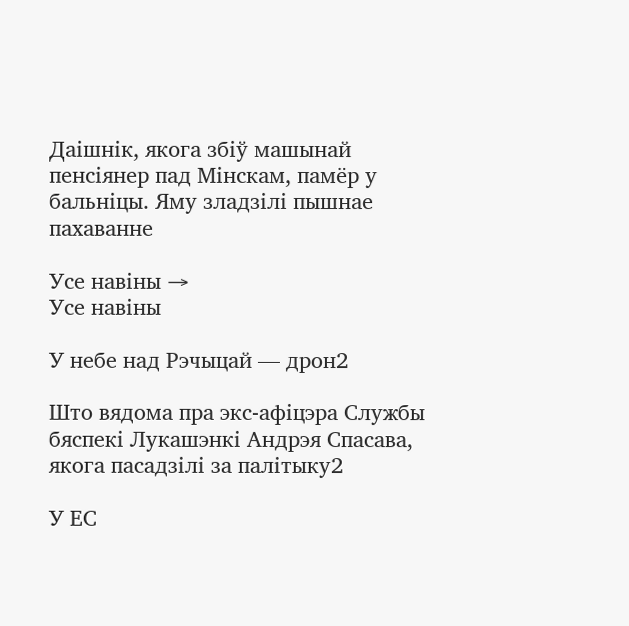Даішнік, якога збіў машынай пенсіянер пад Мінскам, памёр у бальніцы. Яму зладзілі пышнае пахаванне

Усе навіны →
Усе навіны

У небе над Рэчыцай — дрон2

Што вядома пра экс-афіцэра Службы бяспекі Лукашэнкі Андрэя Спасава, якога пасадзілі за палітыку2

У ЕС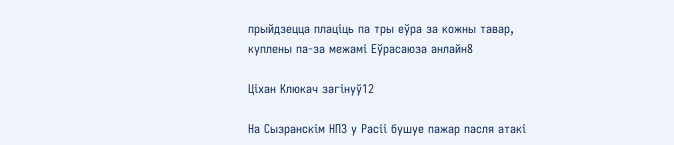прыйдзецца плаціць па тры еўра за кожны тавар, куплены па-за межамі Еўрасаюза анлайн8

Ціхан Клюкач загінуў12

На Сызранскім НПЗ у Расіі бушуе пажар пасля атакі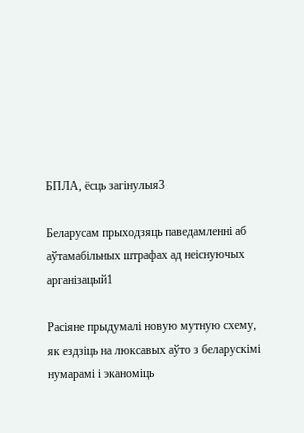БПЛА, ёсць загінулыя3

Беларусам прыходзяць паведамленні аб аўтамабільных штрафах ад неіснуючых арганізацый1

Расіяне прыдумалі новую мутную схему, як ездзіць на люксавых аўто з беларускімі нумарамі і эканоміць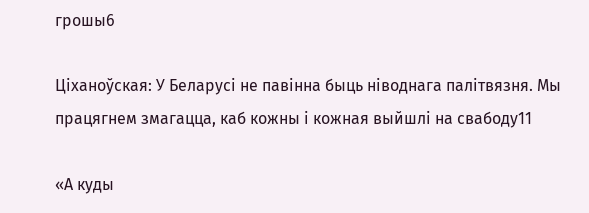грошы6

Ціханоўская: У Беларусі не павінна быць ніводнага палітвязня. Мы працягнем змагацца, каб кожны і кожная выйшлі на свабоду11

«А куды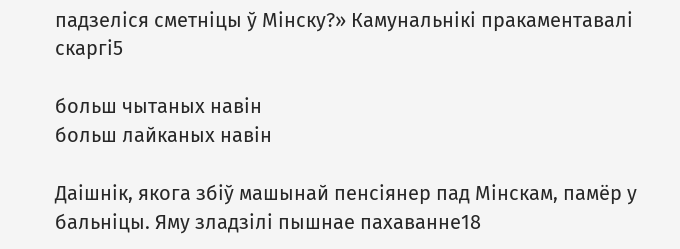падзеліся сметніцы ў Мінску?» Камунальнікі пракаментавалі скаргі5

больш чытаных навін
больш лайканых навін

Даішнік, якога збіў машынай пенсіянер пад Мінскам, памёр у бальніцы. Яму зладзілі пышнае пахаванне18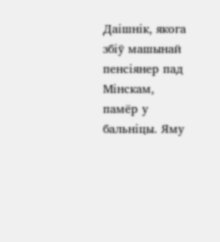Даішнік, якога збіў машынай пенсіянер пад Мінскам, памёр у бальніцы. Яму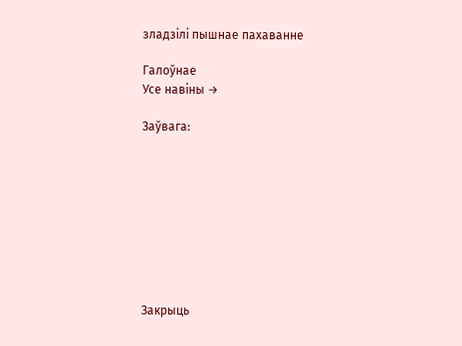зладзілі пышнае пахаванне

Галоўнае
Усе навіны →

Заўвага:









Закрыць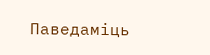Паведаміць